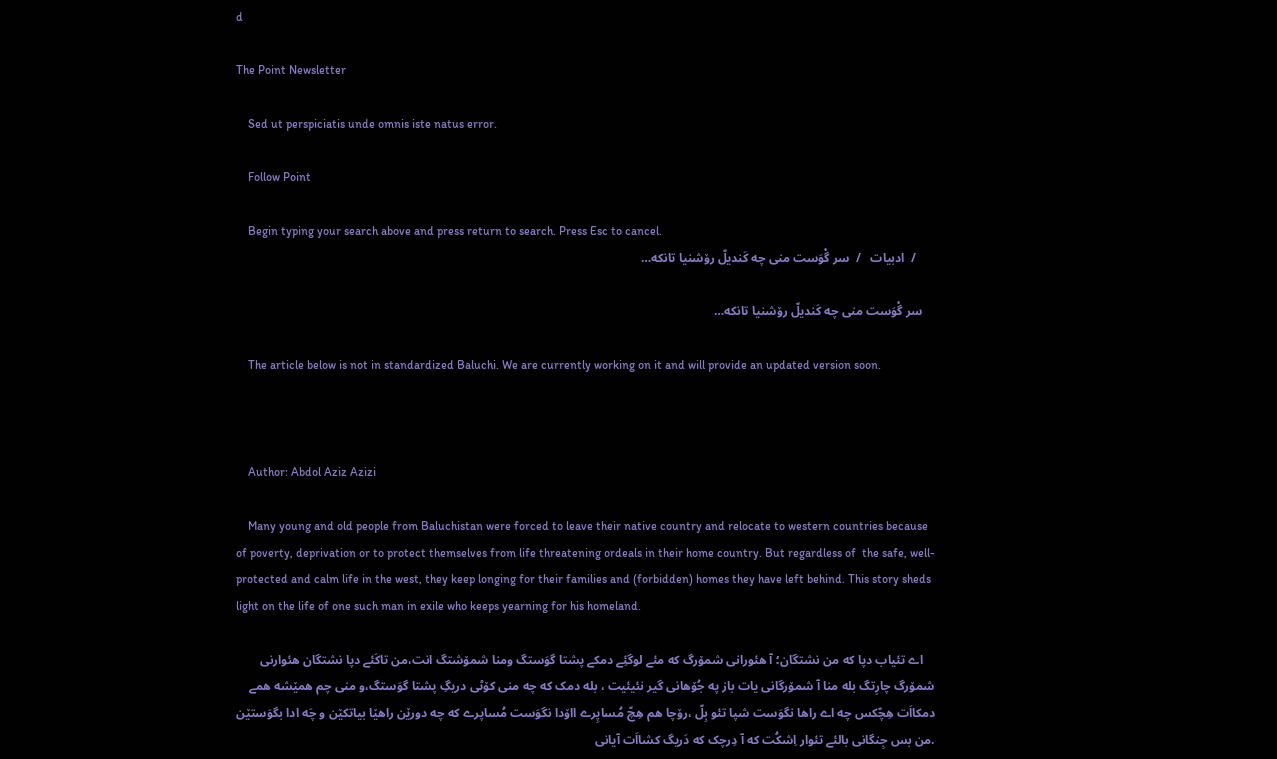d

The Point Newsletter

    Sed ut perspiciatis unde omnis iste natus error.

    Follow Point

    Begin typing your search above and press return to search. Press Esc to cancel.
      /  ادبیات   /  سر گْوَست منی چه کَندیلّ رۆشنیا تانکه…

    سر گْوَست منی چه کَندیلّ رۆشنیا تانکه…

    The article below is not in standardized Baluchi. We are currently working on it and will provide an updated version soon.



    Author: Abdol Aziz Azizi

    Many young and old people from Baluchistan were forced to leave their native country and relocate to western countries because of poverty, deprivation or to protect themselves from life threatening ordeals in their home country. But regardless of  the safe, well-protected and calm life in the west, they keep longing for their families and (forbidden) homes they have left behind. This story sheds light on the life of one such man in exile who keeps yearning for his homeland.

    اے تئیاب دپا که من نشتگان؛ آ ھئورانی شمۆرگ که مئے لوگئِے دمکے پشتا گوَستگ ومنا شمۆشتگ انت،من تاکَئے دپا نشتگان هئوارنی شمۆرگ چارِتگ بله منا آ شمۆرگانی یات باز په جُۆهانی گیر نئیئیت ، بله دمک که چه منی کۆٹی دریگِ پشتا گوَستگ،و منی چم همێشه ھمے دمکااَت ھِچّکس چه اے راها نگوَست شپا تئو بِلّ ،رۆچا ھم ھِچّ مُساپِرے ااۆدا نگوَست مُساپرے که چه دورێن راھێا بیاتکێن و چَه ادا بگوَستێن .من بس جِنگانی بالئے تئوار اِشکُت که آ دِرچک که دَریگ کشااَت آیانی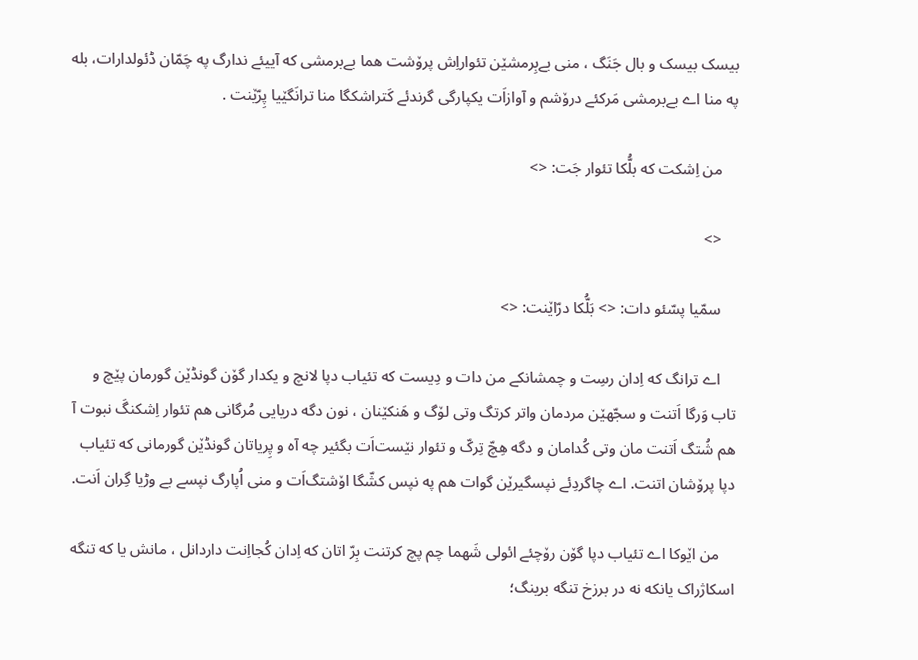بیسک بیسک و بال جَنَگ ، منی بےبِرمشێن تئواراِش پرۆشت ھما بےبرمشی که آییئے ندارگ په چَمّان ڈئولدارات، بله په منا اے بےبرمشی مَرکئے درۆشم و آوازاَت یکپارگی گرندئے کَتراشکگا منا ترانَگێیا پِرّێنت .

    من اِشکت که بلُّکا تئوار جَت: <>

    <>

    سمّیا پسّئو دات: <> بَلُّکا درّاێنت: <>

    اے ترانگ که اِدان رسِت و چمشانکے من دات و دِیست که تئیاب دپا لانچ و یکدار گۆن گونڈێن گورمان پێچ و تاب وَرگا اَتنت و سجّهێن مردمان واتر کرتگ وتی لۆگ و ھَنکێنان ، نون دگه دریایی مُرگانی ھم تئوار اِشکنگَ نبوت آ ھم شُتگ اَتنت مان وتی کُدامان و دگه ھِچّ تِرکّ و تئوار نێست‌اَت بگئیر چه آه و پِریاتان گونڈێن گورمانی که تئیاب دپا پرۆشان اتنت. اے چاگردِئے نپسگیرێن گوات ھم په نپس کشّگا اۆشتگ‌اَت و منی اُپارگ نپسے بے وڑیا گِران اَنت.

    من اێوکا اے تئیاب دپا گۆن رۆچئے ائولی شَهما چم پچ کرتنت بِرّ اتان که اِدان کُجااِنت داردانل ، مانش یا که تنگه اسکاژراک یانکه نه در برزخ تنگه برینگ؛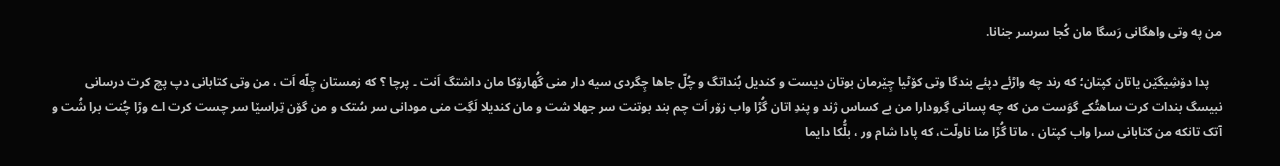من په وتی واھگانی رَسگا مان کُجا سرسر جنانا.

    پدا دۆشِیگێن یاتان کپتان؛ که رند چه واڑئے دپئے بندگا وتی کۆٹیا چِێرمان بوتان دیست و کندیل بُنداتگ و چُلّ جاھا چِگردی سیه دار منی گُهارۆکا مان داشتگ اَنت ۔ پرچا ؟ که زمستان چِلّه اَت ، من وتی کتابانی دپ پچ کرت درسانی نبیسگ بندات کرت ساھتُکے گوَست من که چه پسانی گِرودارا من بے کساس ژند و پندِ اتان گُڑا واب زۆر اَت چم بند بوتنت سر جهلا شت و مان کندیلا لَگِت منی مودانی سر سُتک و من گۆن تِراسێا سر چست کرت اے وڑا چُنت برا شُت و آتک تانکه من کتابانی سرا واب کپتان ، ماتا گُڑا منا ناولّت، که پادا شام ور ، بلُّکا دایما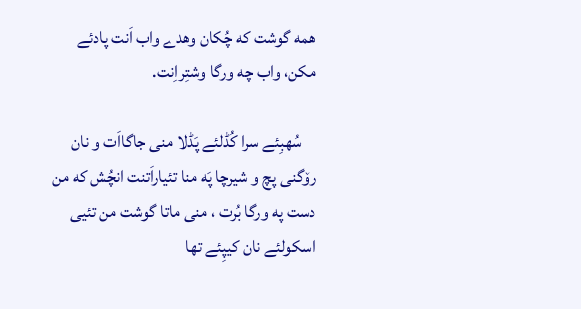ھمه گوشت که چُکان وهدے واب اَنت پادئے مکن، واب چه ورگا وشتِراِنت.

    سُهبِئے سرا کُڈلئے پَڈلا منی جاگا‌اَت و نان رۆگنی پچ و شیرچا پَه منا تئیاراَتنت انچُش که من دست په ورگا بُرت ، منی ماتا گوشت من تئیی اسکولئے نان کیپِئے تها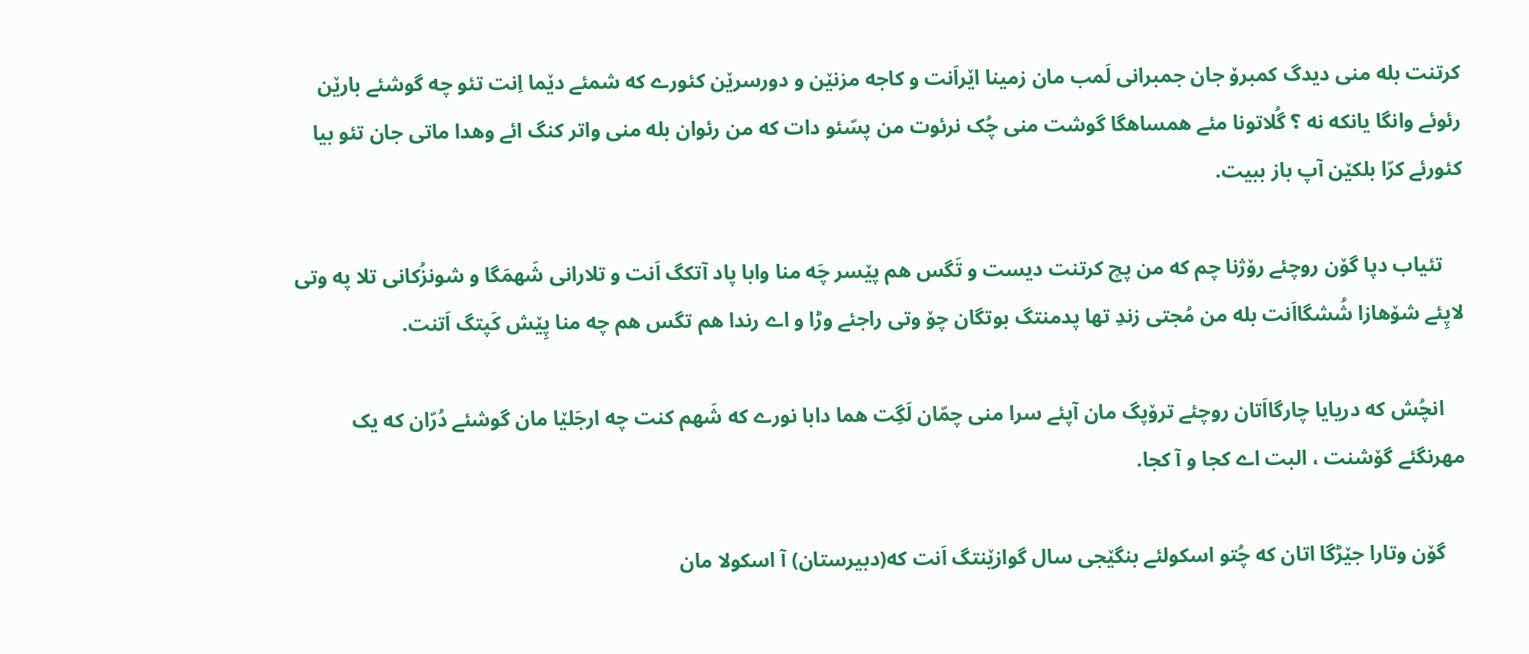کرتنت بله منی دیدگ کمبرۆ جان جمبرانی لَمب مان زمینا اێراَنت و کاجه مزنێن و دورسرێن کئورے که شمئے دێما اِنت تئو چه گوشئے بارێن رئوئے وانگا یانکه نه ؟ گُلاتونا مئے همساهگا گوشت منی چُک نرئوت من پسّئو دات که من رئوان بله منی واتر کنگ ائے وھدا ماتی جان تئو بیا کئورئے کرّا بلکێن آپ باز ببیت.

    تئیاب دپا گۆن روچئے رۆژنا چم که من پچ کرتنت دیست و تَگس ھم پێسر چَه منا وابا پاد آتکگ اَنت و تلارانی شَهمَگا و شونزُکانی تلا په وتی لاپِئے شۆھازا شُشگااَنت بله من مُجتی زندِ تها پدمنتگ بوتگان چۆ وتی راجئے وڑا و اے رندا ھم تگس ھم چه منا پِێش کَپتگ اَتنت.

    انچُش که دریایا چارگااَتان روچئے ترۆپگ مان آپئے سرا منی چمّان لَگِت ھما دابا نورے که شَهم کنت چه ارجَلێا مان گوشئے دُرّان که یک مهرنگئے گۆشنت ، البت اے کجا و آ کجا.

    گۆن وتارا جێڑگا اتان که چُتو اسکولئے بنگێجی سال گوازێنتگ اَنت که(دبیرستان) آ اسکولا مان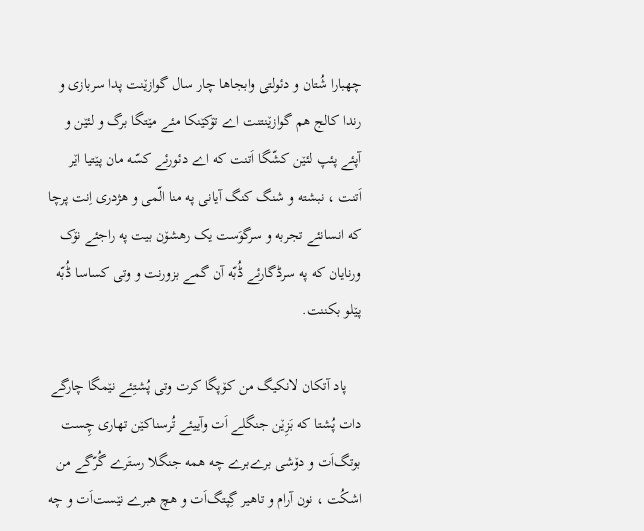چهبارا شُتان و دئولتی وابجاها چار سال گوازێنت پدا سربازی و رندا کالج ھم گوازێنتنت اے تۆکێنکا مئے مێتگا برگ و لئێن و آپئے پئپ لئێن کشّگا اَتنت که اے دئورئے کسّه مان پێتیا اێر اَتنت ، نبشته و شنگ کنگ آیانی په منا الّمی و ھژدری اِنت پرچا که انسانئے تجربه و سرگوَست یک رھشۆن بیت په راجئے نۆک ورنایان که په سرڈگارئے ڈُبّه آن گمے بزورنت و وتی کساسا ڈُبّه پێلو بکننت.

    پاد آتکان لانکیگ من کۆپگا کرت وتی پُشتِئے نێمگا چارگے دات پُشتا که بَزِێن جنگلے اَت وآییئے تُرسناکێن تهاری چِست بوتگ‌اَت و دۆشی برےبرے چه ھمه جنگلا رستَرے گُرّگے من اشکُت ، نون آرام و تاهیر گِپتگ‌اَت و ھچ ھبرے نێست‌اَت و چه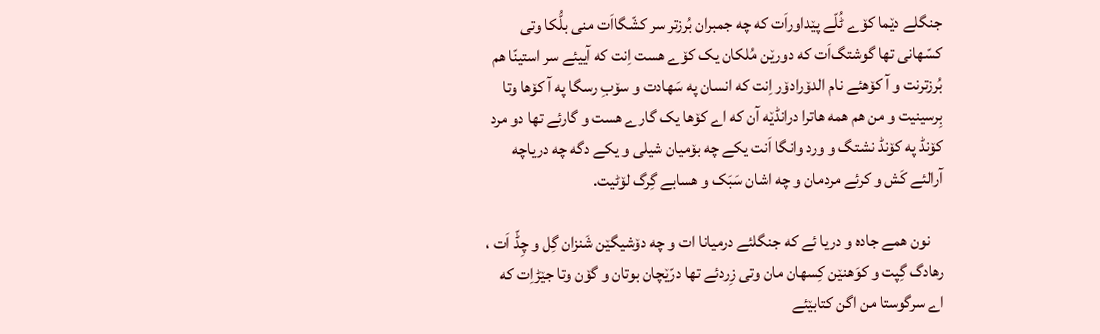جنگلے دێما کۆے ٹُلّے پێداوراَت که چه جمبران بُرزتر سر کشّگااَت منی بلُّکا وتی کسّهانی تها گوشتگ‌اَت که دورێن مُلکان یک کۆے هست اِنت که آییئے سر استینّا ھم بُرزترنت و آ کۆهئے نام الدۆرادۆر اِنت که انسان په سَهادت و سۆبِ رسگا په آ کۆھا وتا بِرسینیت و من ھم ھمه هاترا درانڈێه‌ آن که اے کۆھا یک گارے هست و گارئے تها دو مرد کۆنڈ په کۆنڈ نشتگ و ورد وانگا اَنت یکے چه بۆمیان شیلی و یکے دگه چه دریاچه آرالئے کَش و کرئے مردمان و چه اشان سَبَک و ھسابے گِرگ لۆٹیت.

    نون ھمے جادہ و دریا ئے که جنگلئے درمیانا ات و چه دۆشیگێن شَنزان گِل و چِڈّ اَت ، رھادگ گِپت و کوَهنێن کِسهان مان وتی زِردئے تها درّێچان بوتان و گۆن وتا جێڑاِت که اے سرگوستا من اگن کتابێئے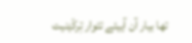تها بیار آن آییئے تئوار تِرکّێنیت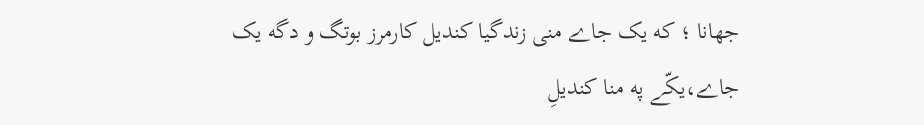جهانا ؛ که یک جاے منی زندگیا کندیل کارمرز بوتگ و دگه یک جاے،یکّے په منا کندیلِ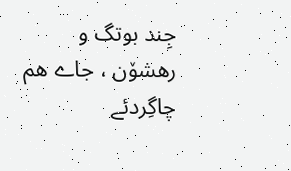جِند بوتگ و رھشۆن ، جاے ھم چاگِردئے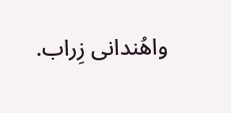واھُندانی زِراب.